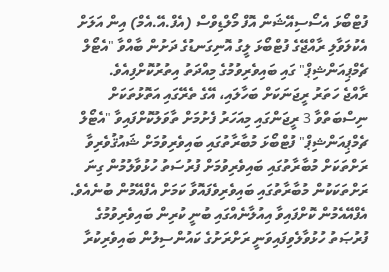ފުޓްބޯޅަ އެސޯސިއޭޝަން އޮފް މޯލްޑިވްސް (އެފް.އޭ.އެމް) އިން އަލަށް އެކުލަވާލި ރާއްޖޭގެ ފުޓްބޯޅަ ލީގު އޮނިގަނޑުގެ ދަށުން ބާއްވާ "އެޓޯލް ޗެމްޕިއަންޝިޕް" ގައި ބައިވެރިވުމުގެ މިއްދަތު އިތުރުކޮށްފިއެވެ.
ރާއްޖެ ހަތަރު ރީޖަނަކަށް ބަހާލައި، އޭގެ ތެރޭގައި އަތޮޅުތަކަށް ނިސްބަތްވާ 3 ރީޖަންގައި މިއަހަރު ފެށުމަށް ތާވަލުކޮށްފައިވާ "އެޓޯލް ޗެމްޕިއަންޝިޕް" ފުޓްބޯޅަ މުބާރާތުގައި ބައިވެރިވުމަށް ޝައުޤުވެރިވާ ރަށްތަކަށް މުބާރާތުގައި ބައިވެރިވުމަށް ފުރުސަތު ހުޅުވާލުމުން ގިނަ ރަށްތަކަކުން މުބާރާތުގައި ބައިވެރިވެފައޮވާ ކަމަށް އެފްއޭމުން ބުނެއެވެ.
އެފްއޭއެމުން ކޮށްފައިވާ އިއުލާނެއްގައި ބުނީ ކުރިން ބައިވެރިވުމުގެ ފުރުޞަތު ހުޅުވާލެވިފައިވަނީ ރަށްރަށުގެ ކައުންސިލުން ބައިވެރިކުރާ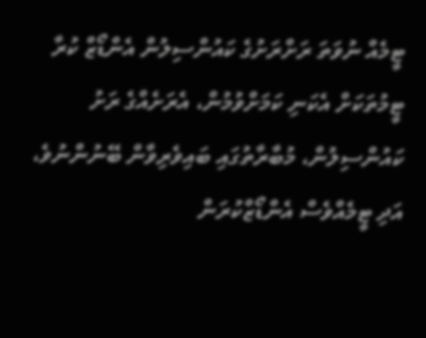ޓީމެއް ނުވަތަ ރަށްރަށުގެ ކައުންސިލުން އެންޑޯޒް ކުރާ ޓީމުތަކަށް އެކަނި ކަމަށްވުމުން، އެރަށެއްގެ ރަށު ކައުންސިލުން، މުބާރާތުގައި ބައިވެރިވާން ބޭނުންނުވެ، އަދި ޓީމެއްވެސް އެންޑޯޒްކުރަން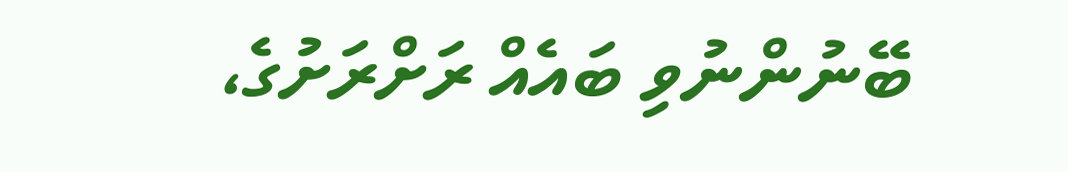ބޭނުންނުވި ބައެއް ރަށްރަށުގެ،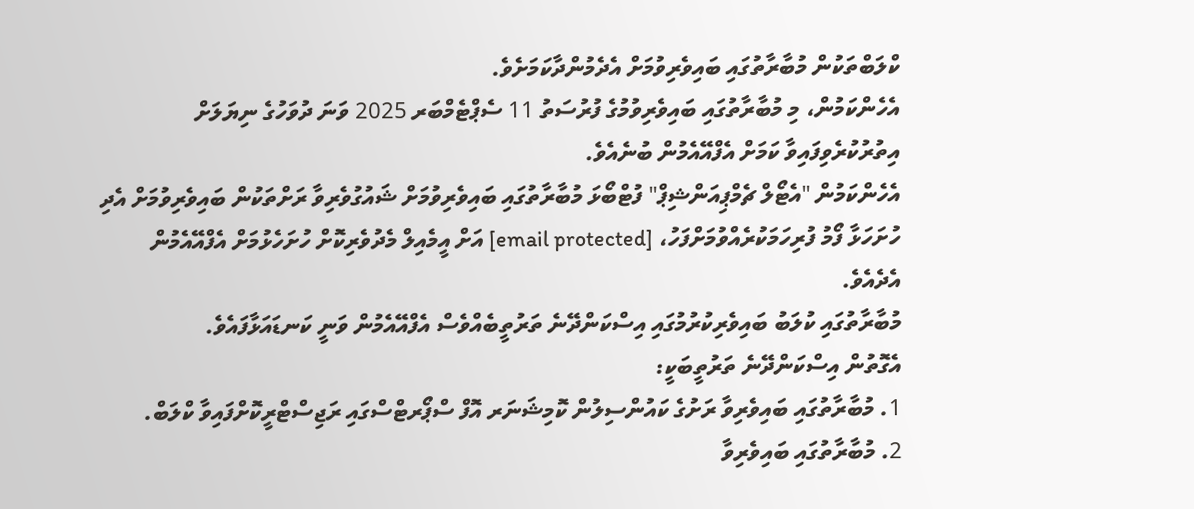ކްލަބްތަކުން މުބާރާތުގައި ބައިވެރިވުމަށް އެދެމުންދާކަމަށެވެ.
އެހެންކަމުން، މި މުބާރާތުގައި ބައިވެރިވުމުގެ ފުރުސަތު 11 ސެޕްޓެމްބަރ 2025 ވަނަ ދުވަހުގެ ނިޔަލަށް އިތުރުކުރެވިފައިވާ ކަމަށް އެފްއޭއެމުން ބުނެއެވެ.
އެހެންކަމުން "އެޓޯލް ޗެމްޕިއަންޝިޕް" ފުޓްބޯޅަ މުބާރާތުގައި ބައިވެރިވުމަށް ޝައުގުވެރިވާ ރަށްތަކުން ބައިވެރިވުމަށް އެދި ހުށަހަޅާ ފޯމު ފުރިހަމަކުރެއްވުމަށްފަހު، [email protected] އަށް އީމެއިލް މެދުވެރިކޮށް ހުށަހެޅުމަށް އެފްއޭއެމުން އެދެއެވެ.
މުބާރާތުގައި ކުލަބު ބައިވެރިކުރުމުގައި އިސްކަންދޭނެ ތަރުތީބެއްވެސް އެފްއޭއެމުން ވަނީ ކަނޑައަޅާފައެވެ.
އެގޮތުން އިސްކަންދޭނެ ތަރުތީބަކީ:
1. މުބާރާތުގައި ބައިވެރިވާ ރަށުގެ ކައުންސިލުން ކޮމިޝަނަރ އޮފް ސްޕޯރޓްސްގައި ރަޖިސްޓްރީކޮށްފައިވާ ކްލަބް.
2. މުބާރާތުގައި ބައިވެރިވާ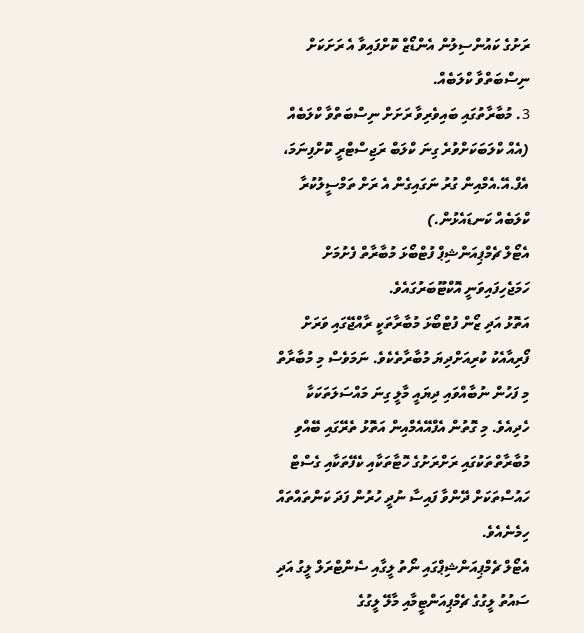ރަށުގެ ކައުންސިލުން އެންޑޯޒް ކޮށްފައިވާ އެ ރަށަކަށް ނިސްބަތްވާ ކްލަބެއް.
3. މުބާރާތުގައި ބައިވެރިވާ ރަށަށް ނިސްބަތްވާ ކްލަބެއް (އެއް ކްލަބަކަށްވުރެ ގިނަ ކްލަބް ރަޖިސްޓްރީ ކޮށްފިނަމަ، އެފް.އޭ.އެމްއިން ގުރު ނަގައިގެން އެ ރަށް ތަމްސީލުކުރާ ކްލަބެއް ކަނޑައެޅުން.)
އެޓޯލް ޗެމްޕިއަންޝިޕް ފުޓްބޯޅަ މުބާރާތް ފެށުމަށް ހަމަޖެހިފައިވަނީ އޮކްޓޫބަރުގައެވެ.
އަތޮޅު އަދި ޒޯން ފުޓްބޯޅަ މުބާރާތަކީ ރާއްޖޭގައި ވަރަށް ފޯރިއާއެކު ކުރިއަށްދިޔަ މުބާރާތެކެވެ. ނަމަވެސް މި މުބާރާތް މި ފަހުން ނުބާއްވައި ދިޔައީ މާލީ ގިނަ މައްސަލަތަކަކާ ހެދިއެވެ. މި ގޮތުން އެފްއޭއެމްއިން އަތޮޅު ތެރޭގައި ބޭއްވި މުބާރާތްތަކުގައި ރަށްރަށުގެ ހޮޓާތަކާއި ކެފޭތަކާއި ގެސްޓް ހައުސްތަކަށް ދޭންވާ ފައިސާ ނުދީ ހުރުން ފަދަ ކަންތައްތައް ހިމެނެއެވެ.
އެޓޯލް ޗެމްޕިއަންޝިޕްގައި ނޯތު ލީގާއި ސެންޓްރަލް ލީގު އަދި ސައުތު ލީގުގެ ޗެމްޕިއަންޓީމާއި މާލޭ ލީގުގެ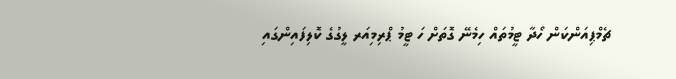ޗެމްޕިއަންކަން ހޯދާ ޓީމުތައް ހިމެނޭ ގޮތަށް ހަ ޓީމު ޕްރިމިއަރ ލީގުގެ ކޮލިފައިންގައި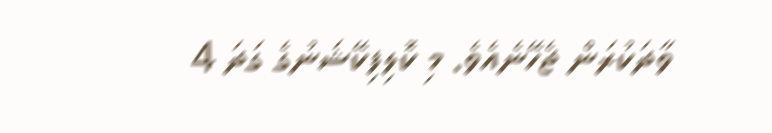ވާދަކުރަން ޖެހޭނެއެވެ. މި ކޮލިފިކޭޝަނުގެ ގަދަ 4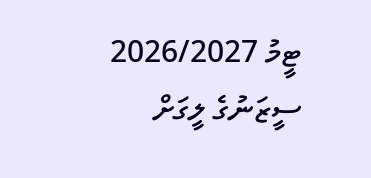ޓީމު 2026/2027 ސީޒަނުގެ ލީގަށް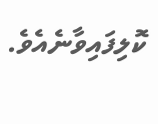ކޮލިފައިވާނެއެވެ.